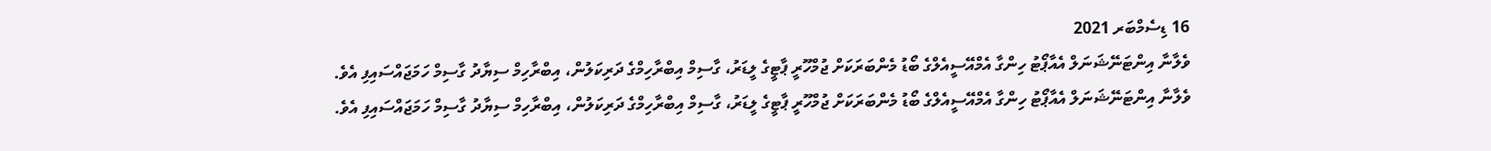16 ޑިސެމްބަރ 2021
ވެލާނާ އިންޓަނޭޝަނަލް އެއާޕޯޓު ހިންގާ އެމްއޭސީއެލްގެ ބޯޑު މެންބަރަކަށް ޖުމްހޫރީ ޕާޓީގެ ލީޑަރު، ގާސިމް އިބްރާހިމްގެ ދަރިކަލުން، އިބްރާހިމް ސިޔާދު ގާސިމް ހަމަޖައްސައިފި އެވެ.
ވެލާނާ އިންޓަނޭޝަނަލް އެއާޕޯޓު ހިންގާ އެމްއޭސީއެލްގެ ބޯޑު މެންބަރަކަށް ޖުމްހޫރީ ޕާޓީގެ ލީޑަރު، ގާސިމް އިބްރާހިމްގެ ދަރިކަލުން، އިބްރާހިމް ސިޔާދު ގާސިމް ހަމަޖައްސައިފި އެވެ.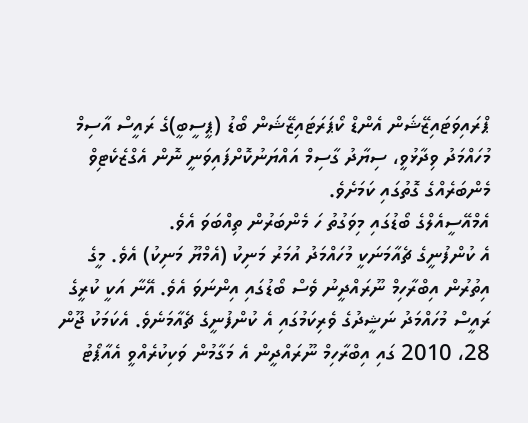ޕްރައިވަޓައިޒޭޝަން އެންޑް ކޯޕަރަޓައިޒޭޝަން ބޯޑު (ޕީސީބީ)ގެ ރައީސް އާސިމް މުހައްމަދު ވިދާޅުވީ، ސިޔާދު ގާސިމް އައްޔަނުކޮށްފައިވަނީ ނޮން އެގްޒެކެޓިވް މެންބަރެއްގެ ގޮތުގައި ކަމަށެވެ.
އެމްއޭސީއެލްގެ ބޯޑުގައި މިވަގުތު ހަ މެންބަރުން ތިއްބަވަ އެވެ.
އެ ކުންފުނީގެ ޗެއާމަނަކީ މުހައްމަދު އުމަރު މަނިކު (އެމްޔޫ މަނިކު) އެވެ. މީގެ އިތުރުން އިބްރާހިމް ނޫރައްދީނު ވެސް ބޯޑުގައި އިންނަވަ އެވެ. އޭނާ އަކީ ކުރީގެ ރައީސް މުހައްމަދު ނަޝީދުގެ ވެރިކަމުގައި އެ ކުންފުނީގެ ޗެއާމަނެވެ. އެކަމަކު ޖޫން 28، 2010 ގައި އިބްރާހިމް ނޫރައްދީން އެ މަގާމުން ވަކިކުރެއްވީ އެއާޕޯޓު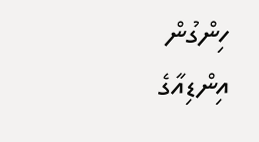ހިންގުން އިންޑިއާގެ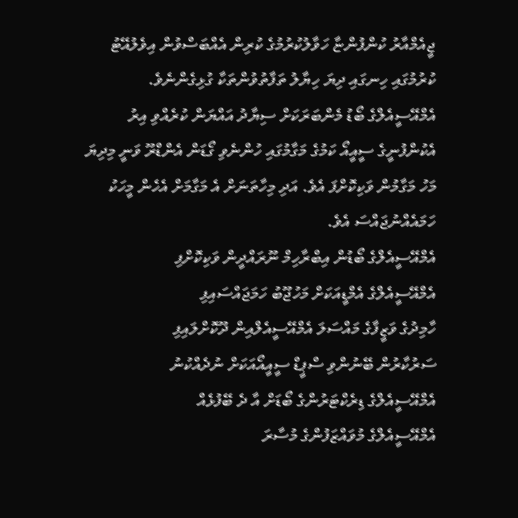ޖީއެމްއާރު ކުންފުންޏާ ހަވާލުކުރުމުގެ ކުރިން އެއްބަސްވުން އިވެލުއޭޓު ކުރުމުގައި ހިނގައި ދިޔަ ހިޔާލު ތަފާތުވުންތަކާ ގުޅިގެންނެވެ.
އެމްއޭސީއެލްގެ ބޯޑު މެންބަރަކަށް ސިޔާދު އައްޔަން ކުރެއްވި އިރު އެކުންފުނީގެ ސީއީއޯ ކަމުގެ މަގާމުގައި ހުންނެވި ގޯޑަން އެންޑްރޫ ވަނީ މިދިޔަ މަހު މަގާމުން ވަކިކޮށްފަ އެވެ. އަދި މިހާތަނަށް އެ މަގާމަށް އެހެން މީހަކު ހަމައެއްނުޖައްސަ އެވެ.
އެމްއޭސީއެލްގެ ބޯޑުން އިބްރާހިމް ނޫރައްދީން ވަކިކޮށްފި
އެމްއޭސީއެލްގެ އެމްޑީއަކަށް މަހުޖޫބު ހަމަޖައްސައިފި
ހާމިދުގެ ވަޒީފާގެ މައްސަލަ އެމްއޭސީއެލްއިން ދޫކޮށްލައިފި
ސަރުކާރުން ބޭނުންވި ސްޕީޑް ސީއީއޯއަކަށް ނުދެއްކުނު
އެމްއޭސީއެލްގެ ޑިރެކްޓަރުންގެ ބޯޑަށް އާ ދެ ބޭފުޅެއް
އެމްއޭސީއެލްގެ މުވައްޒަފުންގެ މުސާރަ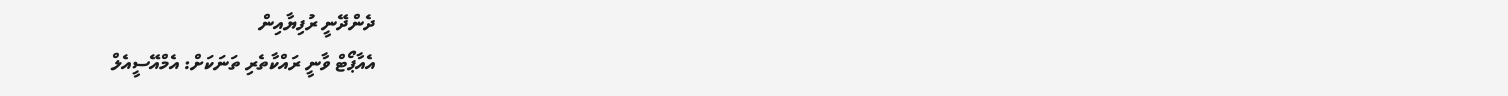ދެންދޭނީ ރުފިޔާއިން
އެއާޕޯޓް ވާނީ ރައްކާތެރި ތަނަކަށް: އެމްއޭސީއެލް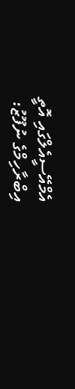އެމްއޭސީއެލްގައި އޮތީ އިބްރާހިމްގެ ނުފޫޒު: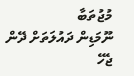މުޖުތަބާ
ނޫމަޑިން ދައުލަތަށް ދޭން ޖެހޭ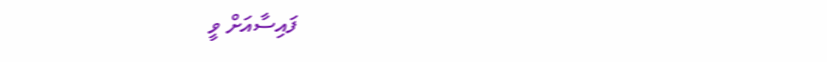ފައިސާއަށް ވީ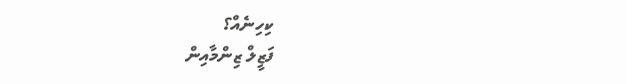ކިހިނެއް؟
ފަޒީލް ޒިންމާއިން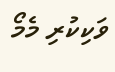ވަކިކުރި މެމޯ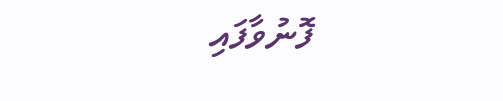ފޮނުވާފައި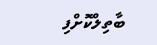ބާތިލްކޮށްފި